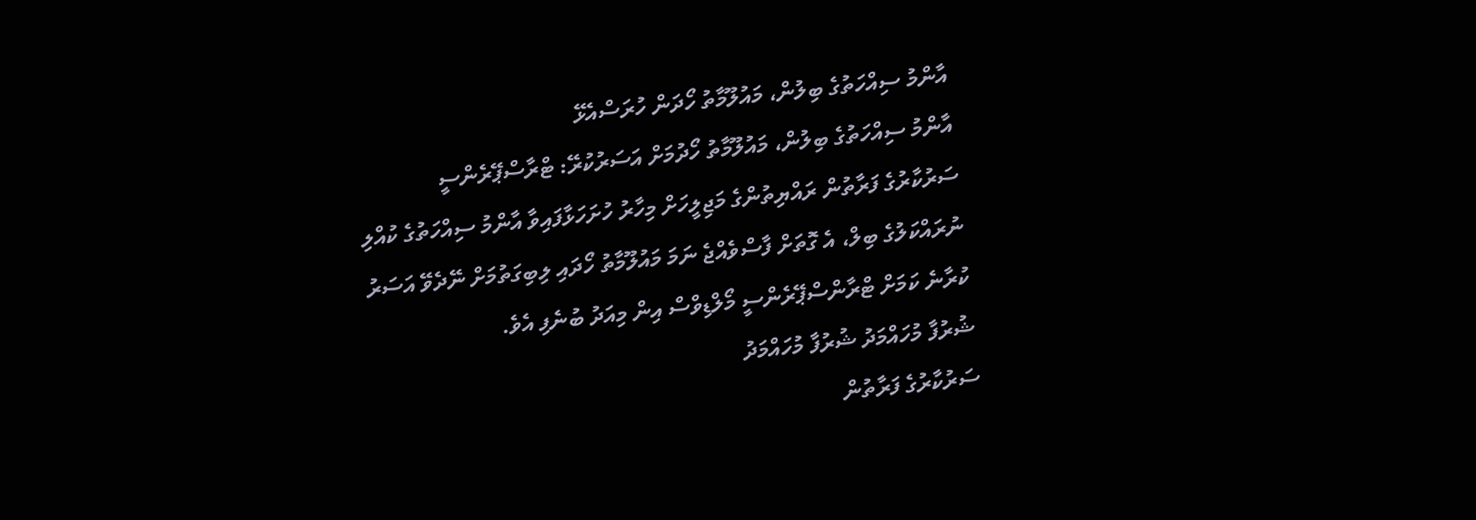އާންމު ސިއްހަތުގެ ބިލުން، މައުލޫމާތު ހޯދަން ހުރަސްއެޅޭ
އާންމު ސިއްހަތުގެ ބިލުން، މައުލޫމާތު ހޯދުމަށް އަސަރުކުރޭ: ޓްރާސްޕޭރެންސީ
ސަރުކާރުގެ ފަރާތުން ރައްޔިތުންގެ މަޖިލީހަށް މިހާރު ހުށަހަޅާފައިވާ އާންމު ސިއްހަތުގެ ކުއްލި ނުރައްކަލުގެ ބިލް، އެ ގޮތަށް ފާސްވެއްޖެ ނަމަ މައުލޫމާތު ހޯދައި ލިބިގަތުމަށް ނޭދެވޭ އަސަރު ކުރާނެ ކަމަށް ޓްރާންސްޕޭރެންސީ މޯލްޑިވްސް އިން މިއަދު ބުނެފި އެވެ.
ޝުރުފާ މުހައްމަދު ޝުރުފާ މުހައްމަދު
ސަރުކާރުގެ ފަރާތުން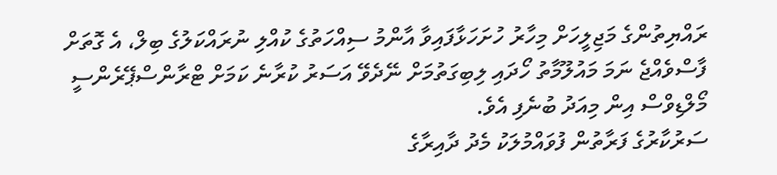ރައްޔިތުންގެ މަޖިލީހަށް މިހާރު ހުށަހަޅާފައިވާ އާންމު ސިއްހަތުގެ ކުއްލި ނުރައްކަލުގެ ބިލް، އެ ގޮތަށް ފާސްވެއްޖެ ނަމަ މައުލޫމާތު ހޯދައި ލިބިގަތުމަށް ނޭދެވޭ އަސަރު ކުރާނެ ކަމަށް ޓްރާންސްޕޭރެންސީ މޯލްޑިވްސް އިން މިއަދު ބުނެފި އެވެ.
ސަރުކާރުގެ ފަރާތުން ފުވައްމުލަކު މެދު ދާއިރާގެ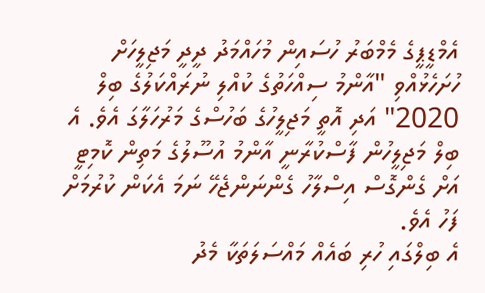އެމްޑީޕީގެ މެމްބަރު ހުސައިން މުހައްމަދު ދީދީ މަޖިލީހަށް ހުށަހެޅުއްވި "އާންމު ސިއްހަތުގެ ކުއްލި ނުރައްކަލުގެ ބިލް 2020" އަދި އޮތީ މަޖިލީހުގެ ބަހުސްގެ މަރުހަލާގަ އެވެ. އެ ބިލް މަޖިލީހުން ފާސްކުރާނީ އާންމު އުސޫލުގެ މަތިން ކޮމިޓީ އަށް ގެންގޮސް އިސްލާހު ގެންނަންޖެހޭ ނަމަ އެކަން ކުރުމަށް ފަހު އެވެ.
އެ ބިލްގައި ހުރި ބައެއް މައްސަލަތަކާ މެދު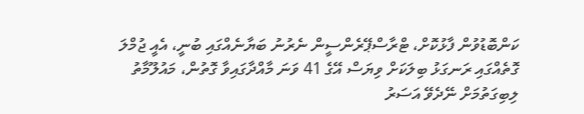ކަންބޮޑުވުން ފާޅުކޮށް، ޓްރާސްޕޭރެންސީން ނެރުނު ބަޔާނެއްގައި ބުނީ، އެއީ ޖުމްލަ ގޮތެއްގައި ރަނގަޅު ބިލަކަށް ވިޔަސް އޭގެ 41 ވަނަ މާއްދާގައިވާ ގޮތުން، މައުލޫމާތު ލިބިގަތުމަށް ނޭދެވޭ އަސަރު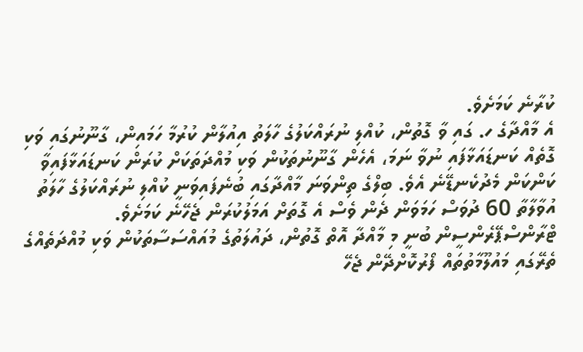ކުރާނެ ކަމަށެވެ.
އެ މާއްދާގެ ހ. ގައި ވާ ގޮތުން، ކުއްލި ނުރައްކަލުގެ ހާލަތު އިއުލާން ކުރުމާ ހަމައިން، ގާނޫނުގައި ވަކި ގޮތެއް ކަނޑައަޅާފައި ނުވާ ނަމަ، އެހެން ގާނޫނުތަކުން ވަކި މުއްދަތަކަށް ކުރަން ކަނޑައަޅާފައިވާ ކަންކަން މެދުކެނޑޭނެ އެވެ. ބިލްގެ ތިންވަނަ މާއްދާގައި ބުނެފައިވަނީ ކުއްލި ނުރައްކަލުގެ ހާލަތު އުވާލާތާ 60 ދުވަސް ހަމަވަން ދެން ވެސް އެ ގޮތަށް އަމަލުކުރަން ޖެހޭނެ ކަމަށެވެ.
ޓްރާންސްޕޭރެންސީން ބުނީ މި މާއްދާ އޮތް ގޮތުން، ދައުލަތުގެ މުއައްސަސާތަކުން ވަކި މުއްދަތެއްގެ ތެރޭގައި މައުލޫމާތުތައް ފޯރުކޮށްދޭން ޖެހޭ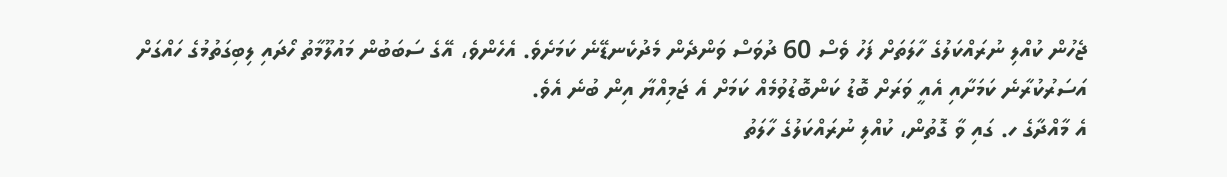ޖެހުން ކުއްލި ނުރައްކަލުގެ ހާލަތަށް ފަހު ވެސް 60 ދުވަސް ވަންދެން މެދުކެނޑޭނެ ކަމަށެވެ. އެހެންވެ، އޭގެ ސަބަބުން މައުލޫމާތު ހޯދައި ލިބިގަތުމުގެ ހައްގަށް އަސަރުކުރާނެ ކަމަށާއި އެއީ ވަރަށް ބޮޑު ކަންބޮޑުވުމެއް ކަމަށް އެ ޖަމިއްޔާ އިން ބުނެ އެވެ.
އެ މާއްދާގެ ހ. ގައި ވާ ގޮތުން، ކުއްލި ނުރައްކަލުގެ ހާލަތު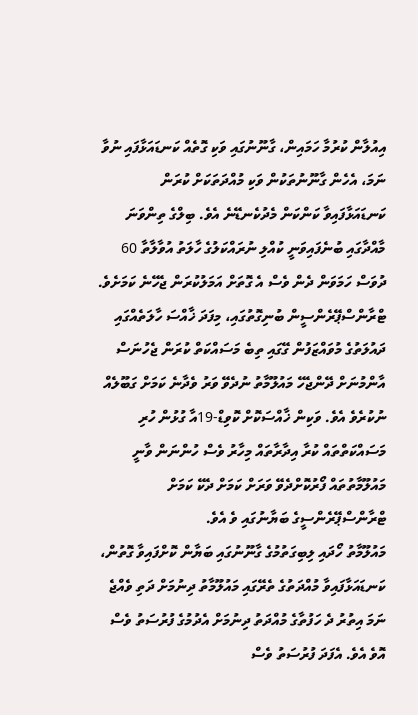އިއުލާން ކުރުމާ ހަމައިން، ގާނޫނުގައި ވަކި ގޮތެއް ކަނޑައަޅާފައި ނުވާ ނަމަ، އެހެން ގާނޫނުތަކުން ވަކި މުއްދަތަކަށް ކުރަން ކަނޑައަޅާފައިވާ ކަންކަން މެދުކެނޑޭނެ އެވެ. ބިލްގެ ތިންވަނަ މާއްދާގައި ބުނެފައިވަނީ ކުއްލި ނުރައްކަލުގެ ހާލަތު އުވާލާތާ 60 ދުވަސް ހަމަވަން ދެން ވެސް އެ ގޮތަށް އަމަލުކުރަން ޖެހޭނެ ކަމަށެވެ.
ޓްރާންސްޕޭރެންސީން ބުނިގޮތުގައި، މިފަދަ ޚާއްސަ ހާލަތެއްގައި ދައުލަތުގެ މުވައްޒަފުން ގޭގައި ތިބެ މަސައްކަތް ކުރަން ޖެހުނަސް އާންމުނަށް ދޭންޖެހޭ މައުލޫމާތު ނުދެވޭ ވަރު ވެދާނެ ކަމަށް ގަބޫލެއް ނުކުރެވެ އެވެ. ވަކިން ޚާއްސަކޮށް ކޮވިޑް-19އާ ގުޅުން ހުރި މަސައްކަތްތައް ކުރާ އިދާރާތައް މިހާރު ވެސް ހުންނަން ވާނީ މައުލޫމާތުތައް ފޯރުކޮށްދެވޭ ވަރަށް ކަމަށް ދެކޭ ކަމަށް ޓްރާންސްޕޭރެންސީގެ ބަޔާނުގައި ވެ އެވެ.
މައުލޫމާތު ހޯދައި ލިބިގަތުމުގެ ގާނޫނުގައި ބަޔާން ކޮށްފައިވާ ގޮތުން، ކަނޑައަޅާފައިވާ މުއްދަތުގެ ތެރޭގައި މައުލޫމާތު ދިނުމަށް ދަތި ވެއްޖެ ނަމަ އިތުރު ދެ ހަފުތާގެ މުއްދަތު ދިނުމަށް އެދުމުގެ ފުރުސަތު ވެސް އޮވެ އެވެ. އެފަދަ ފުރުސަތު ވެސް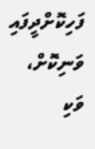ފަހިކޮށްދީފައި ވަނިކޮށް، ވަކި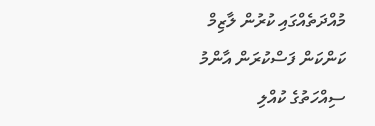މުއްދަތެއްގައި ކުރުން ލާޒިމް ކަންކަން ފަސްކުރަން އާންމު ސިއްހަތުގެ ކުއްލި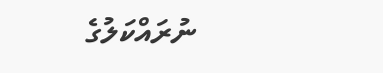ނުރައްކަލުގެ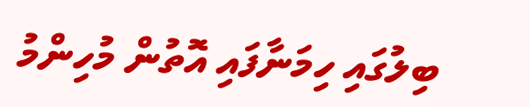ބިލުގައި ހިމަނާފައި އޮތުން މުހިންމު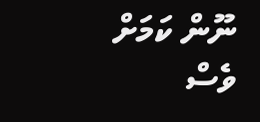ނޫން ކަމަށް ވެސް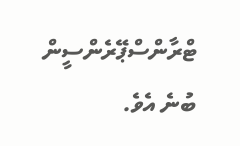ޓްރާންސްޕޭރެންސީން ބުނެ އެވެ.